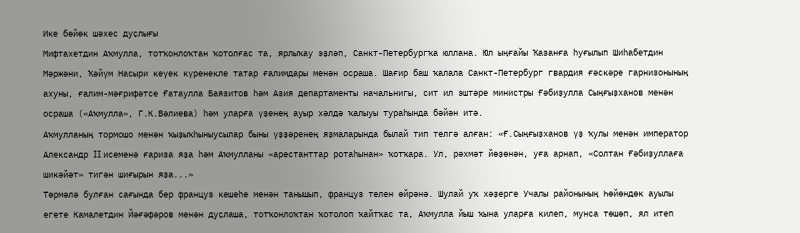Ике бөйөк шәхес дуҫлығы
Мифтахетдин Аҡмулла, тотҡонлоҡтан ҡотолғас та, ярлыҡау эҙләп, Санкт-Петербургҡа юллана. Юл ыңғайы Ҡазанға һуғылып Шиһабетдин Мәржәни, Ҡәйүм Насыри кеүек күренекле татар ғалимдары менән осраша. Шағир баш ҡалала Санкт-Петербург гвардия ғәскәре гарнизонының ахуны, ғалим-мәғрифәтсе Ғатаулла Баязитов һәм Азия департаменты начальнигы, сит ил эштәре министры Ғәбиҙулла Сыңғыҙханов менән осраша («Аҡмулла», Г.К.Вәлиева) һәм уларға үҙенең ауыр хәлдә ҡалыуы тураһында бәйән итә.
Аҡмулланың тормошо менән ҡыҙыҡһыныусылар быны үҙҙәренең яҙмаларында былай тип телгә алған: «Ғ.Сыңғыҙханов үҙ ҡулы менән император Александр II исеменә ғариза яҙа һәм Аҡмулланы «арестанттар ротаһынан» ҡотҡара. Ул, рәхмәт йөҙөнән, уға арнап, «Солтан Ғәбиҙуллаға шикәйәт» тигән шиғырын яҙа...»
Төрмәлә булған сағында бер француз кешеһе менән танышып, француз телен өйрәнә. Шулай уҡ хәҙерге Учалы районының Һөйөндөк ауылы егете Камалетдин Йәғәфәров менән дуҫлаша, тотҡонлоҡтан ҡотолоп ҡайтҡас та, Аҡмулла йыш ҡына уларға килеп, мунса төшөп, ял итеп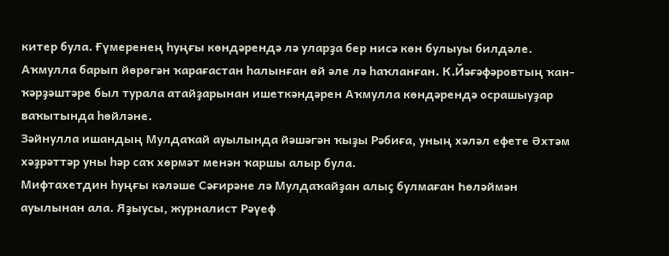китер була. Ғүмеренең һуңғы көндәрендә лә уларҙа бер нисә көн булыуы билдәле. Аҡмулла барып йөрөгән ҡарағастан һалынған өй әле лә һаҡланған. К.Йәғәфәровтың ҡан-ҡәрҙәштәре был турала атайҙарынан ишеткәндәрен Аҡмулла көндәрендә осрашыуҙар ваҡытында һөйләне.
Зәйнулла ишандың Мулдаҡай ауылында йәшәгән ҡыҙы Рәбиға, уның хәләл ефете Әхтәм хәҙрәттәр уны һәр саҡ хөрмәт менән ҡаршы алыр була.
Мифтахетдин һуңғы кәләше Сәғирәне лә Мулдаҡайҙан алыҫ булмаған Һөләймән ауылынан ала. Яҙыусы, журналист Рәүеф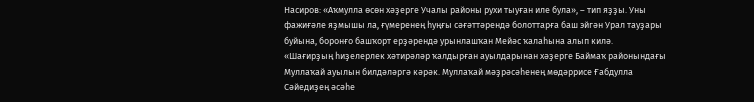Насиров: «Аҡмулла өсөн хәҙерге Учалы районы рухи тыуған иле була», – тип яҙҙы. Уны фажиғәле яҙмышы ла, ғүмеренең һуңғы сәғәттәрендә болоттарға баш эйгән Урал тауҙары буйына, боронғо башҡорт ерҙәрендә урынлашҡан Мейәс ҡалаһына алып килә.
«Шағирҙың һиҙелерлек хәтирәләр ҡалдырған ауылдарынан хәҙерге Баймаҡ районындағы Муллаҡай ауылын билдәләргә кәрәк. Муллаҡай мәҙрәсәһенең мөдәррисе Ғабдулла Сәйедиҙең әсәһе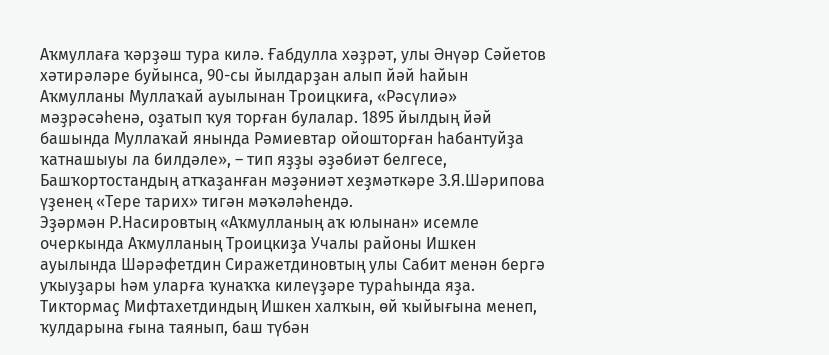Аҡмуллаға ҡәрҙәш тура килә. Ғабдулла хәҙрәт, улы Әнүәр Сәйетов хәтирәләре буйынса, 90-сы йылдарҙан алып йәй һайын Аҡмулланы Муллаҡай ауылынан Троицкиға, «Рәсүлиә» мәҙрәсәһенә, оҙатып ҡуя торған булалар. 1895 йылдың йәй башында Муллаҡай янында Рәмиевтар ойошторған һабантуйҙа ҡатнашыуы ла билдәле», – тип яҙҙы әҙәбиәт белгесе, Башҡортостандың атҡаҙанған мәҙәниәт хеҙмәткәре З.Я.Шәрипова үҙенең «Тере тарих» тигән мәҡәләһендә.
Эҙәрмән Р.Насировтың «Аҡмулланың аҡ юлынан» исемле очеркында Аҡмулланың Троицкиҙа Учалы районы Ишкен ауылында Шәрәфетдин Сиражетдиновтың улы Сабит менән бергә уҡыуҙары һәм уларға ҡунаҡҡа килеүҙәре тураһында яҙа. Тиктормаҫ Мифтахетдиндың Ишкен халҡын, өй ҡыйығына менеп, ҡулдарына ғына таянып, баш түбән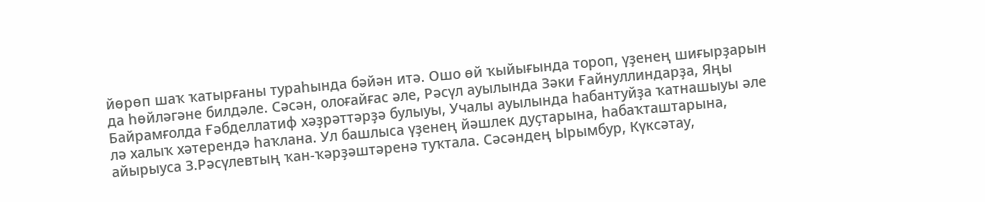йөрөп шаҡ ҡатырғаны тураһында бәйән итә. Ошо өй ҡыйығында тороп, үҙенең шиғырҙарын да һөйләгәне билдәле. Сәсән, олоғайғас әле, Рәсүл ауылында Зәки Ғайнуллиндарҙа, Яңы Байрамғолда Ғәбделлатиф хәҙрәттәрҙә булыуы, Учалы ауылында һабантуйҙа ҡатнашыуы әле лә халыҡ хәтерендә һаҡлана. Ул башлыса үҙенең йәшлек дуҫтарына, һабаҡташтарына, айырыуса З.Рәсүлевтың ҡан-ҡәрҙәштәренә туҡтала. Сәсәндең Ырымбур, Күксәтау,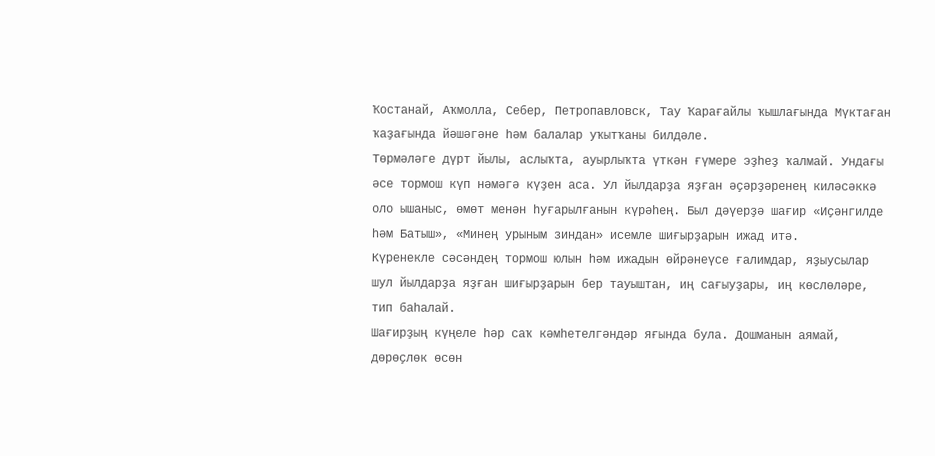Ҡостанай, Аҡмолла, Себер, Петропавловск, Тау Ҡарағайлы ҡышлағында Мүктаған ҡаҙағында йәшәгәне һәм балалар уҡытҡаны билдәле.
Төрмәләге дүрт йылы, аслыҡта, ауырлыҡта үткән ғүмере эҙһеҙ ҡалмай. Ундағы әсе тормош күп нәмәгә күҙен аса. Ул йылдарҙа яҙған әҫәрҙәренең киләсәккә оло ышаныс, өмөт менән һуғарылғанын күрәһең. Был дәүерҙә шағир «Иҫәнгилде һәм Батыш», «Минең урыным зиндан» исемле шиғырҙарын ижад итә.
Күренекле сәсәндең тормош юлын һәм ижадын өйрәнеүсе ғалимдар, яҙыусылар шул йылдарҙа яҙған шиғырҙарын бер тауыштан, иң сағыуҙары, иң көслөләре, тип баһалай.
Шағирҙың күңеле һәр саҡ кәмһетелгәндәр яғында була. Дошманын аямай, дөрөҫлөк өсөн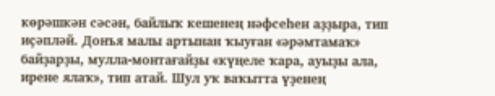көрәшкән сәсән, байлыҡ кешенең нәфсеһен аҙҙыра, тип иҫәпләй. Донъя малы артынан ҡыуған «әрәмтамаҡ» байҙарҙы, мулла-монтағайҙы «күңеле ҡара, ауыҙы ала, ирене ялаҡ», тип атай. Шул уҡ ваҡытта үҙенең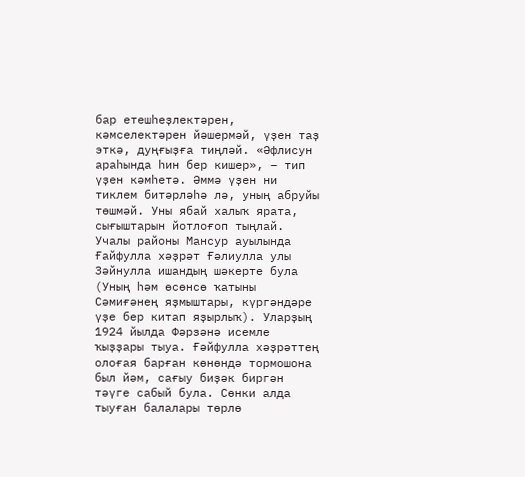бар етешһеҙлектәрен, кәмселектәрен йәшермәй, үҙен таҙ эткә, дуңғыҙға тиңләй. «Әфлисун араһында һин бер кишер», – тип үҙен кәмһетә. Әммә үҙен ни тиклем битәрләһә лә, уның абруйы төшмәй. Уны ябай халыҡ ярата, сығыштарын йотлоғоп тыңлай. Учалы районы Мансур ауылында Ғайфулла хәҙрәт Ғәлиулла улы Зәйнулла ишандың шәкерте була (Уның һәм өсөнсө ҡатыны Сәмиғәнең яҙмыштары, күргәндәре үҙе бер китап яҙырлыҡ). Уларҙың 1924 йылда Фәрзәнә исемле ҡыҙҙары тыуа. Ғәйфулла хәҙрәттең олоғая барған көнөндә тормошона был йәм, сағыу биҙәк биргән тәүге сабый була. Сөнки алда тыуған балалары төрлө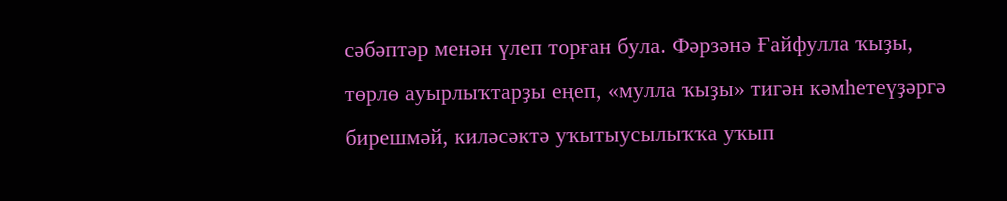сәбәптәр менән үлеп торған була. Фәрзәнә Ғайфулла ҡыҙы, төрлө ауырлыҡтарҙы еңеп, «мулла ҡыҙы» тигән кәмһетеүҙәргә бирешмәй, киләсәктә уҡытыусылыҡҡа уҡып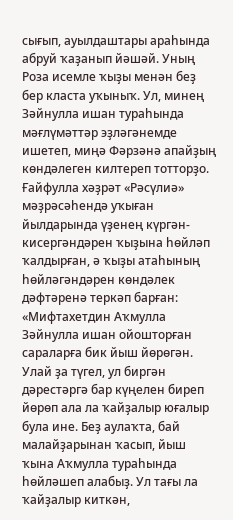сығып, ауылдаштары араһында абруй ҡаҙанып йәшәй. Уның Роза исемле ҡыҙы менән беҙ бер класта уҡыныҡ. Ул, минең Зәйнулла ишан тураһында мәғлүмәттәр эҙләгәнемде ишетеп, миңә Фәрзәнә апайҙың көндәлеген килтереп тотторҙо. Ғайфулла хәҙрәт «Рәсүлиә» мәҙрәсәһендә уҡыған йылдарында үҙенең күргән-кисергәндәрен ҡыҙына һөйләп ҡалдырған, ә ҡыҙы атаһының һөйләгәндәрен көндәлек дәфтәренә теркәп барған: «Мифтахетдин Аҡмулла Зәйнулла ишан ойошторған сараларға бик йыш йөрөгән. Улай ҙа түгел, ул биргән дәрестәргә бар күңелен биреп йөрөп ала ла ҡайҙалыр юғалыр була ине. Беҙ аулаҡта, бай малайҙарынан ҡасып, йыш ҡына Аҡмулла тураһында һөйләшеп алабыҙ. Ул тағы ла ҡайҙалыр киткән,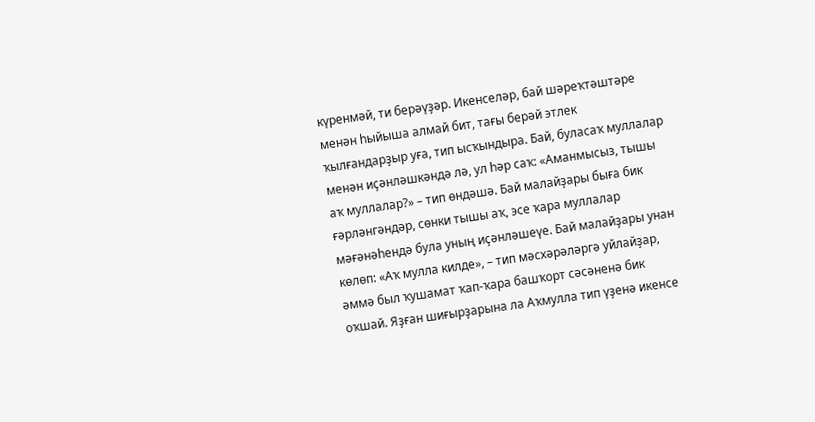күренмәй, ти берәүҙәр. Икенселәр, бай шәреҡтәштәре менән һыйыша алмай бит, тағы берәй этлек ҡылғандарҙыр уға, тип ысҡындыра. Бай, буласаҡ муллалар менән иҫәнләшкәндә лә, ул һәр саҡ: «Аманмысыз, тышы аҡ муллалар?» – тип өндәшә. Бай малайҙары быға бик ғәрләнгәндәр, сөнки тышы аҡ, эсе ҡара муллалар мәғәнәһендә була уның иҫәнләшеүе. Бай малайҙары унан көлөп: «Аҡ мулла килде», – тип мәсхәрәләргә уйлайҙар, әммә был ҡушамат ҡап-ҡара башҡорт сәсәненә бик оҡшай. Яҙған шиғырҙарына ла Аҡмулла тип үҙенә икенсе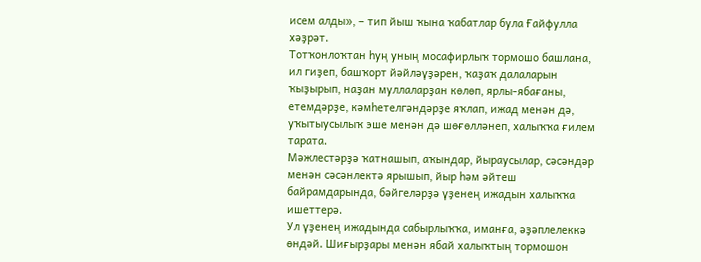исем алды», – тип йыш ҡына ҡабатлар була Ғайфулла хәҙрәт.
Тотҡонлоҡтан һуң уның мосафирлыҡ тормошо башлана, ил гиҙеп, башҡорт йәйләүҙәрен, ҡаҙаҡ далаларын ҡыҙырып, наҙан муллаларҙан көлөп, ярлы-ябағаны, етемдәрҙе, кәмһетелгәндәрҙе яҡлап, ижад менән дә, уҡытыусылыҡ эше менән дә шөғөлләнеп, халыҡҡа ғилем тарата.
Мәжлестәрҙә ҡатнашып, аҡындар, йыраусылар, сәсәндәр менән сәсәнлектә ярышып, йыр һәм әйтеш байрамдарында, бәйгеләрҙә үҙенең ижадын халыҡҡа ишеттерә.
Ул үҙенең ижадында сабырлыҡҡа, иманға, әҙәплелеккә өндәй. Шиғырҙары менән ябай халыҡтың тормошон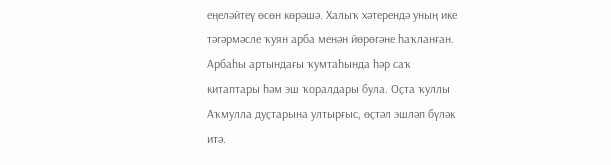еңеләйтеү өсөн көрәшә. Халыҡ хәтерендә уның ике тәгәрмәсле ҡуян арба менән йөрөгәне һаҡланған. Арбаһы артындағы ҡумтаһында һәр саҡ китаптары һәм эш ҡоралдары була. Оҫта ҡуллы Аҡмулла дуҫтарына ултырғыс, өҫтәл эшләп бүләк итә.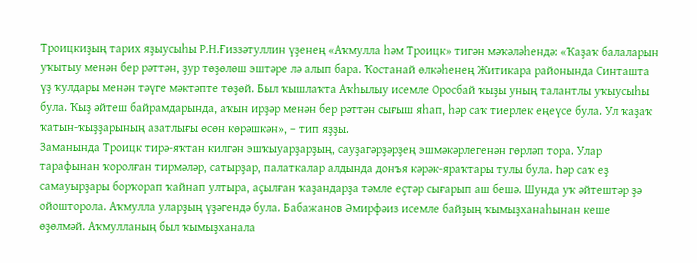Троицкиҙың тарих яҙыусыһы Р.Н.Ғиззәтуллин үҙенең «Аҡмулла һәм Троицк» тигән мәҡәләһендә: «Ҡаҙаҡ балаларын уҡытыу менән бер рәттән, ҙур төҙөлөш эштәре лә алып бара. Ҡостанай өлкәһенең Житикара районында Синташта үҙ ҡулдары менән тәүге мәктәпте төҙөй. Был ҡышлаҡта Аҡһылыу исемле Оросбай ҡыҙы уның талантлы уҡыусыһы була. Ҡыҙ әйтеш байрамдарында, аҡын ирҙәр менән бер рәттән сығыш яһап, һәр саҡ тиерлек еңеүсе була. Ул ҡаҙаҡ ҡатын-ҡыҙҙарының азатлығы өсөн көрәшкән», – тип яҙҙы.
Заманында Троицк тирә-яҡтан килгән эшҡыуарҙарҙың, сауҙагәрҙәрҙең эшмәкәрлегенән гөрләп тора. Улар тарафынан ҡоролған тирмәләр, сатырҙар, палаткалар алдында донъя кәрәк-яраҡтары тулы була. Һәр саҡ еҙ самауырҙары борҡорап ҡайнап ултыра, аҫылған ҡаҙандарҙа тәмле еҫтәр сығарып аш бешә. Шунда уҡ әйтештәр ҙә ойошторола. Аҡмулла уларҙың үҙәгендә була. Бабажанов Әмирфәиз исемле байҙың ҡымыҙханаһынан кеше өҙөлмәй. Аҡмулланың был ҡымыҙханала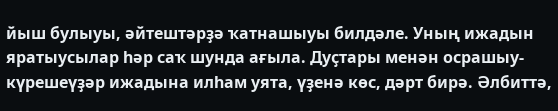йыш булыуы, әйтештәрҙә ҡатнашыуы билдәле. Уның ижадын яратыусылар һәр саҡ шунда ағыла. Дуҫтары менән осрашыу-күрешеүҙәр ижадына илһам уята, үҙенә көс, дәрт бирә. Әлбиттә,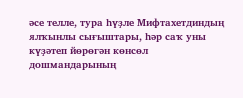әсе телле, тура һүҙле Мифтахетдиндың ялҡынлы сығыштары, һәр саҡ уны күҙәтеп йөрөгән көнсөл дошмандарының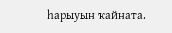һарыуын ҡайната.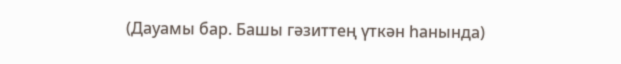(Дауамы бар. Башы гәзиттең үткән һанында)